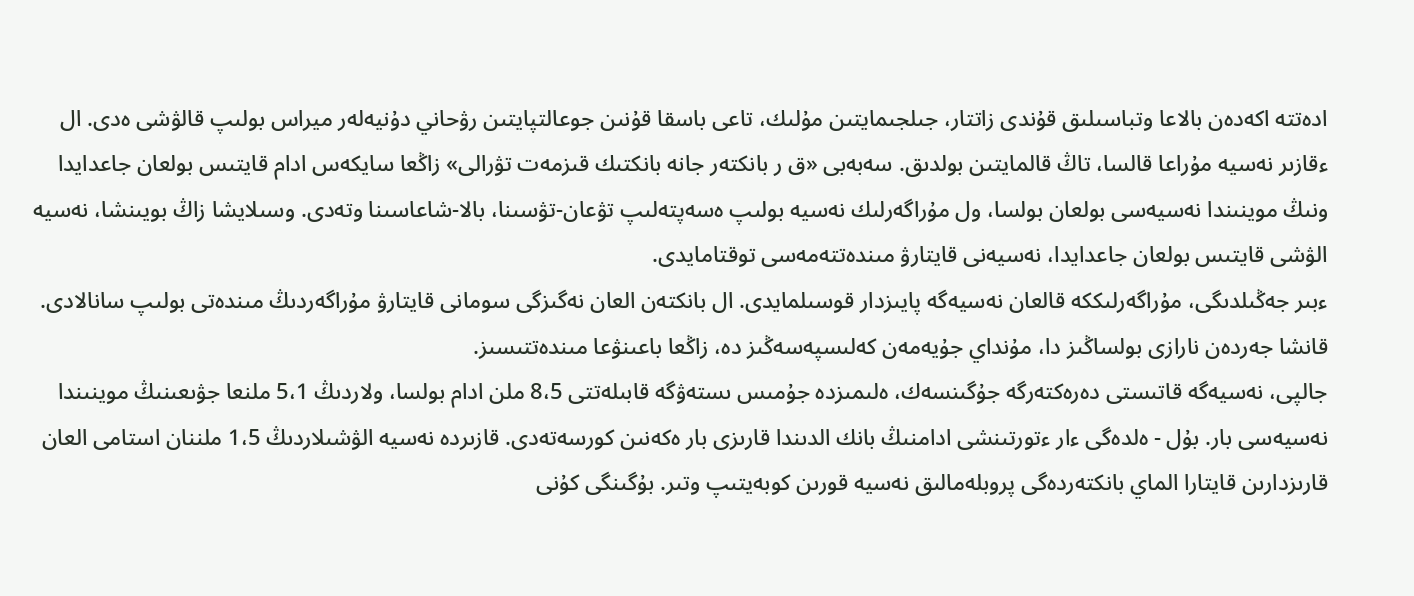ادەتتە اكەدەن بالاعا وتباسىلىق قۇندى زاتتار، جىلجىمايتىن مۇلىك، تاعى باسقا قۇنىن جوعالتپايتىن رۋحاني دۇنيەلەر ميراس بولىپ قالۋشى ەدى. ال ءقازىر نەسيە مۇراعا قالسا، تاڭ قالمايتىن بولدىق. سەبەبى «ق ر بانكتەر جانە بانكتىك قىزمەت تۋرالى» زاڭعا سايكەس ادام قايتىس بولعان جاعدايدا ونىڭ موينىندا نەسيەسى بولعان بولسا، ول مۇراگەرلىك نەسيە بولىپ ەسەپتەلىپ تۋعان-تۋسىنا، بالا-شاعاسىنا وتەدى. وسىلايشا زاڭ بويىنشا، نەسيە الۋشى قايتىس بولعان جاعدايدا، نەسيەنى قايتارۋ مىندەتتەمەسى توقتامايدى.
ءبىر جەڭىلدىگى، مۇراگەرلىككە قالعان نەسيەگە پايىزدار قوسىلمايدى. ال بانكتەن العان نەگىزگى سومانى قايتارۋ مۇراگەردىڭ مىندەتى بولىپ سانالادى. قانشا جەردەن نارازى بولساڭىز دا، مۇنداي جۇيەمەن كەلىسپەسەڭىز دە، زاڭعا باعىنۋعا مىندەتتىسىز.
جالپى، نەسيەگە قاتىستى دەرەكتەرگە جۇگىنسەك، ەلىمىزدە جۇمىس ىستەۋگە قابىلەتتى 8،5 ملن ادام بولسا، ولاردىڭ 5،1 ملنعا جۋىعىنىڭ موينىندا نەسيەسى بار. بۇل - ەلدەگى ءار ءتورتىنشى ادامنىڭ بانك الدىندا قارىزى بار ەكەنىن كورسەتەدى. قازىردە نەسيە الۋشىلاردىڭ 1،5 ملننان استامى العان قارىزدارىن قايتارا الماي بانكتەردەگى پروبلەمالىق نەسيە قورىن كوبەيتىپ وتىر. بۇگىنگى كۇنى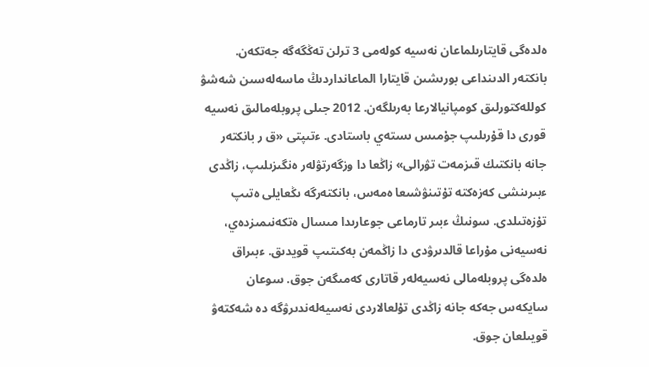ەلدەگى قايتارىلماعان نەسيە كولەمى 3 ترلن تەڭگەگە جەتكەن.
بانكتەر الدىنداعى بورىشىن قايتارا الماعانداردىڭ ماسەلەسىن شەشۋ كوللەكتورلىق كومپانيالارعا بەرىلگەن. 2012 جىلى پروبلەمالىق نەسيە قورى دا قۇرىلىپ جۇمىس ىستەي باستادى. ءتىپتى «ق ر بانكتەر جانە بانكتىك قىزمەت تۋرالى» زاڭعا دا وزگەرتۋلەر ەنگىزىلىپ، زاڭدى ءبىرىنشى كەزەكتە تۇتىنۋشىعا ەمەس، بانكتەرگە ىڭعايلى ەتىپ تۇزەتىلدى. سونىڭ ءبىر تارماعى جوعارىدا مىسال ەتكەنىمىزدەي، نەسيەنى مۇراعا قالدىرۋدى دا زاڭمەن بەكىتىپ قويدىق. ءبىراق ەلدەگى پروبلەمالى نەسيەلەر قاتارى كەمىگەن جوق. سوعان سايكەس جەكە جانە زاڭدى تۇلعالاردى نەسيەلەندىرۋگە دە شەكتەۋ قويىلعان جوق.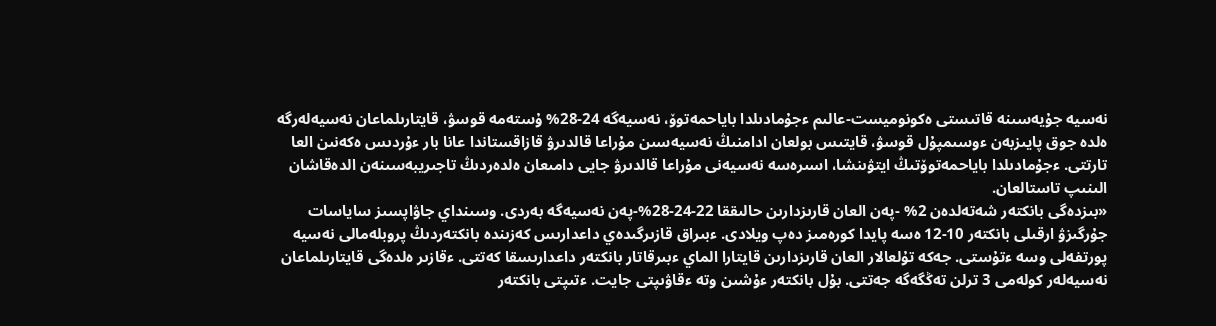نەسيە جۇيەسىنە قاتىستى ەكونوميست-عالىم ءجۇمادىلدا باياحمەتوۆ، نەسيەگە 24-28% ۇستەمە قوسۋ، قايتارىلماعان نەسيەلەرگە ەلدە جوق پايىزبەن ءوسىمپۇل قوسۋ، قايتىس بولعان ادامنىڭ نەسيەسىن مۇراعا قالدىرۋ قازاقستاندا عانا بار ءۇردىس ەكەنىن العا تارتتى. ءجۇمادىلدا باياحمەتوۆتىڭ ايتۋىنشا، اسىرەسە نەسيەنى مۇراعا قالدىرۋ جايى دامىعان ەلدەردىڭ تاجىريبەسىنەن الدەقاشان الىنىپ تاستالعان.
«بىزدەگى بانكتەر شەتەلدەن 2% -پەن العان قارىزدارىن حالىققا 22-24-28%-پەن نەسيەگە بەردى. وسىنداي جاۋاپسىز ساياسات جۇرگىزۋ ارقىلى بانكتەر 10-12 ەسە پايدا كورەمىز دەپ ويلادى. ءبىراق قازىرگىدەي داعدارىس كەزىندە بانكتەردىڭ پروبلەمالى نەسيە پورتفەلى وسە ءتۇستى. جەكە تۇلعالار العان قارىزدارىن قايتارا الماي ءبىرقاتار بانكتەر داعدارىسقا كەتتى. ءقازىر ەلدەگى قايتارىلماعان نەسيەلەر كولەمى 3 ترلن تەڭگەگە جەتتى. بۇل بانكتەر ءۇشىن وتە ءقاۋىپتى جايت. ءتىپتى بانكتەر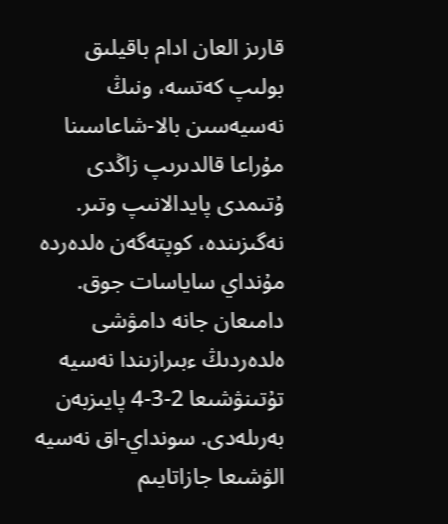قارىز العان ادام باقيلىق بولىپ كەتسە، ونىڭ نەسيەسىن بالا-شاعاسىنا مۇراعا قالدىرىپ زاڭدى ۇتىمدى پايدالانىپ وتىر. نەگىزىندە، كوپتەگەن ەلدەردە مۇنداي ساياسات جوق. دامىعان جانە دامۋشى ەلدەردىڭ ءبىرازىندا نەسيە تۇتىنۋشىعا 2-3-4 پايىزبەن بەرىلەدى. سونداي-اق نەسيە الۋشىعا جازاتايىم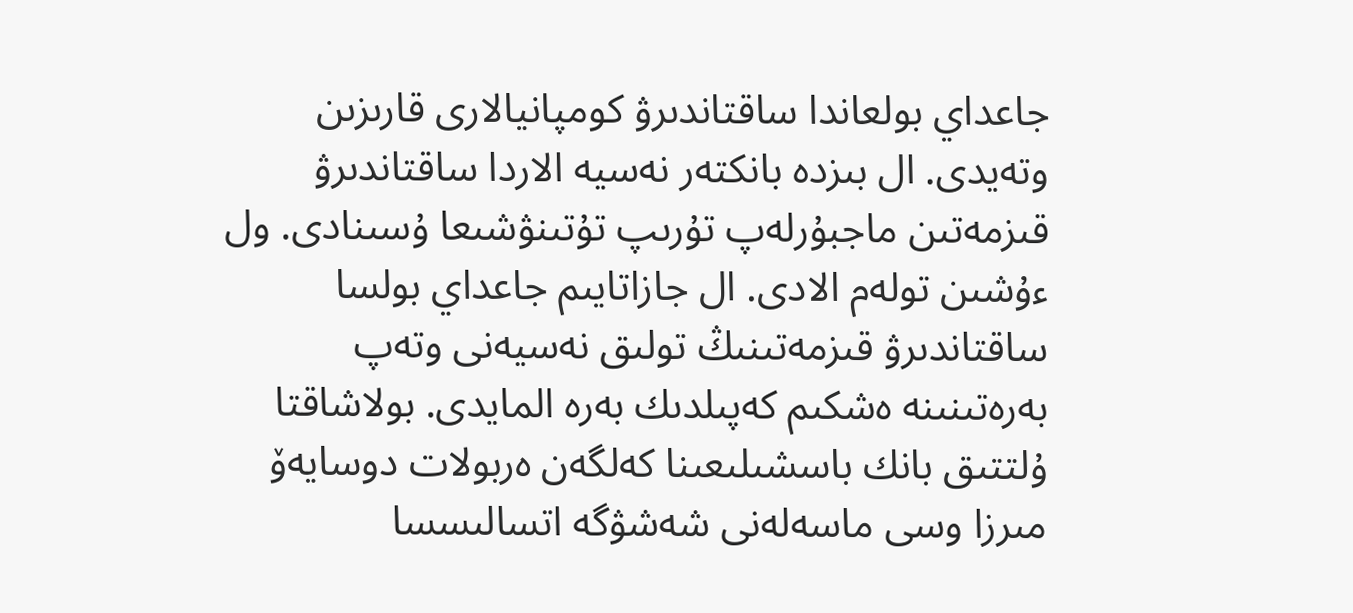جاعداي بولعاندا ساقتاندىرۋ كومپانيالارى قارىزىن وتەيدى. ال بىزدە بانكتەر نەسيە الاردا ساقتاندىرۋ قىزمەتىن ماجبۇرلەپ تۇرىپ تۇتىنۋشىعا ۇسىنادى. ول ءۇشىن تولەم الادى. ال جازاتايىم جاعداي بولسا ساقتاندىرۋ قىزمەتىنىڭ تولىق نەسيەنى وتەپ بەرەتىنىنە ەشكىم كەپىلدىك بەرە المايدى. بولاشاقتا ۇلتتىق بانك باسشىلىعىنا كەلگەن ەربولات دوسايەۆ مىرزا وسى ماسەلەنى شەشۋگە اتسالىسسا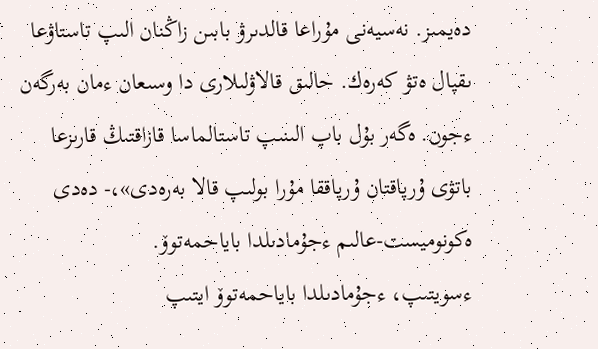دەيمىز. نەسيەنى مۇراعا قالدىرۋ بابىن زاڭنان الىپ تاستاۋعا ىقپال ەتۋ كەرەك. حالىق قالاۋلىلارى دا وسىعان ءمان بەرگەن ءجون. ەگەر بۇل باپ الىنىپ تاستالماسا قازاقتىڭ قارىزعا باتۋى ۇرپاقتان ۇرپاققا مۇرا بولىپ قالا بەرەدى»،- دەدى ەكونوميست-عالىم ءجۇمادىلدا باياحمەتوۆ.
ءسويتىپ، ءجۇمادىلدا باياحمەتوۆ ايتىپ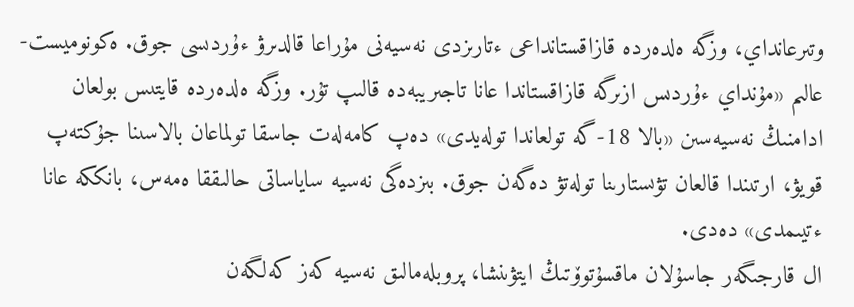وتىرعانداي، وزگە ەلدەردە قازاقستانداعى ءتارىزدى نەسيەنى مۇراعا قالدىرۋ ءۇردىسى جوق. ەكونوميست-عالىم «مۇنداي ءۇردىس ازىرگە قازاقستاندا عانا تاجىريبەدە قالىپ تۇر. وزگە ەلدەردە قايتىس بولعان ادامنىڭ نەسيەسىن «بالا 18-گە تولعاندا تولەيدى» دەپ كامەلەت جاسقا تولماعان بالاسىنا جۇكتەپ قويۋ، ارتىندا قالعان تۋىستارىنا تولەتۋ دەگەن جوق. بىزدەگى نەسيە ساياساتى حالىققا ەمەس، بانككە عانا ءتيىمدى» دەدى.
ال قارجىگەر جاسۇلان ماقسۇتوۆتىڭ ايتۋىنشا، پروبلەمالىق نەسيە كەز كەلگەن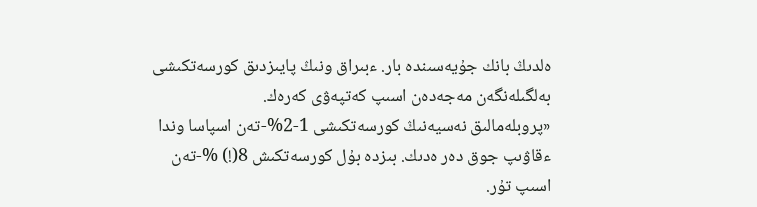ەلدىڭ بانك جۇيەسىندە بار. ءبىراق ونىڭ پايىزدىق كورسەتكىشى بەلگىلەنگەن مەجەدەن اسىپ كەتپەۋى كەرەك.
«پروبلەمالىق نەسيەنىڭ كورسەتكىشى 1-2%-تەن اسپاسا وندا ءقاۋىپ جوق دەر ەدىك. بىزدە بۇل كورسەتكىش 8(!) %-تەن اسىپ تۇر.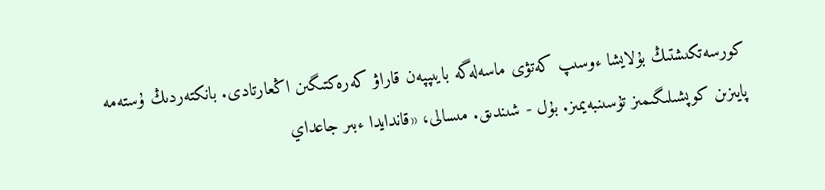كورسەتكىشتىڭ بۇلايشا ءوسىپ كەتۋى ماسەلەگە بايىپپەن قاراۋ كەرەكتىگىن اڭعارتادى. بانكتەردىڭ ۇستەمە پايىزىن كوپشىلىگىمىز تۇسىنبەيمىز. بۇل - شىندىق. مىسالى، «قاندايدا ءبىر جاعداي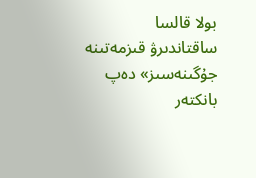بولا قالسا ساقتاندىرۋ قىزمەتىنە جۇگىنەسىز» دەپ بانكتەر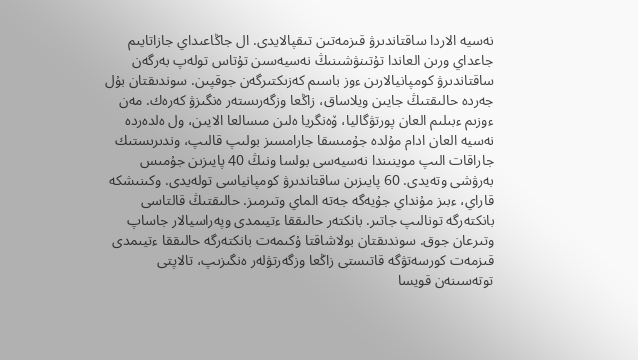نەسيە الاردا ساقتاندىرۋ قىزمەتىن تىقپالايدى. ال جاڭاعىداي جازاتايىم جاعداي ورىن العاندا تۇتىنۋشىنىڭ نەسيەسىن تۇتاس تولەپ بەرگەن ساقتاندىرۋ كومپانيالارىن ءوز باسىم كەزىكتىرگەن جوقپىن. سوندىقتان بۇل جەردە حالىقتىڭ جايىن ويلاساق، زاڭعا وزگەرىستەر ەنگىزۋ كەرەك. مەن ءوزىم ءبىلىم العان پورتۋگاليا، ۆەنگريا ەلىن مىسالعا الايىن، ول ەلدەردە نەسيە العان ادام مۇلدە جۇمىسقا جارامسىز بولىپ قالىپ، وندىرىستىك جاراقات الىپ موينىندا نەسيەسى بولسا ونىڭ 40 پايىزىن جۇمىس بەرۋشى وتەيدى. 60 پايىزىن ساقتاندىرۋ كومپانياسى تولەيدى. وكىنىشكە قاراي، ءبىز مۇنداي جۇيەگە جەتە الماي وتىرمىز. حالىقتىڭ قالتاسى بانكتەرگە تونالىپ جاتىر. بانكتەر حالىققا ءتيىمدى وپەراسيالار جاساپ وتىرعان جوق. سوندىقتان بولاشاقتا ۇكىمەت بانكتەرگە حالىققا ءتيىمدى قىزمەت كورسەتۋگە قاتىستى زاڭعا وزگەرتۋلەر ەنگىزىپ، تالاپتى توتەسىنەن قويسا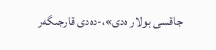جاقسى بولار ەدى»،-دەدى قارجىگەر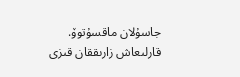جاسۇلان ماقسۇتوۆ.
قارلىعاش زارىققان قىزى